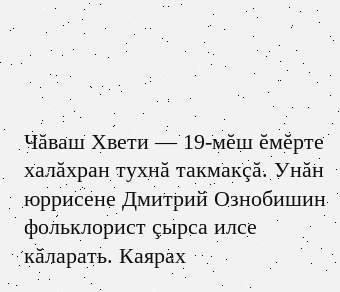Чăваш Хвети — 19-мĕш ĕмĕрте халăхран тухнă такмакçă. Унăн юррисене Дмитрий Ознобишин фольклорист çырса илсе кăларать. Каярах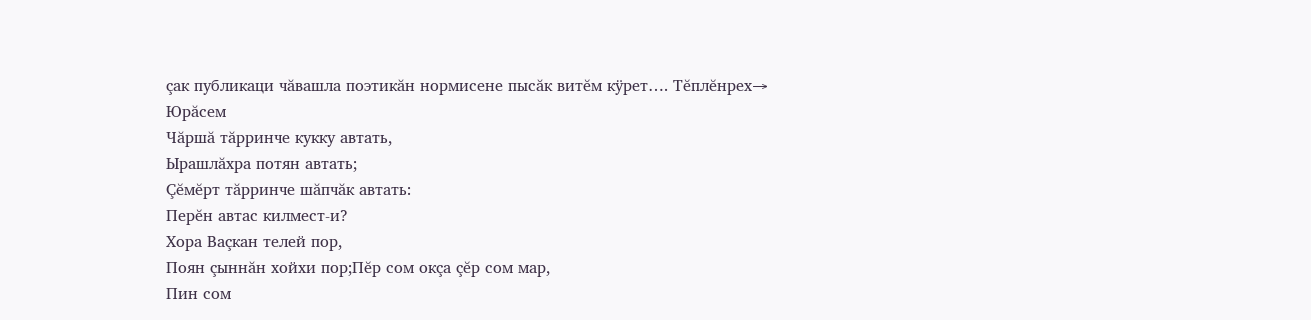çак публикаци чăвашла поэтикăн нормисене пысăк витĕм кÿрет…. Тĕплĕнрех→
Юрăсем
Чăршă тăрринче кукку автать,
Ырашлăхра потян автать;
Çĕмĕрт тăрринче шăпчăк автать:
Перĕн автас килмест-и?
Хора Ваçкан телей пор,
Поян çыннăн хойхи пор;Пĕр сом окçа çĕр сом мар,
Пин сом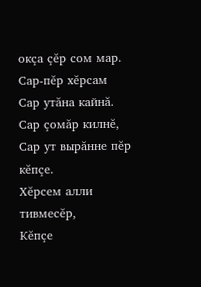окçа çĕр сом мар.
Сар-пĕр хĕрсам
Сар утăна кайнă.
Сар çомăр килнĕ,
Сар ут вырăнне пĕр кĕпçе.
Хĕрсем алли тивмесĕр,
Кĕпçе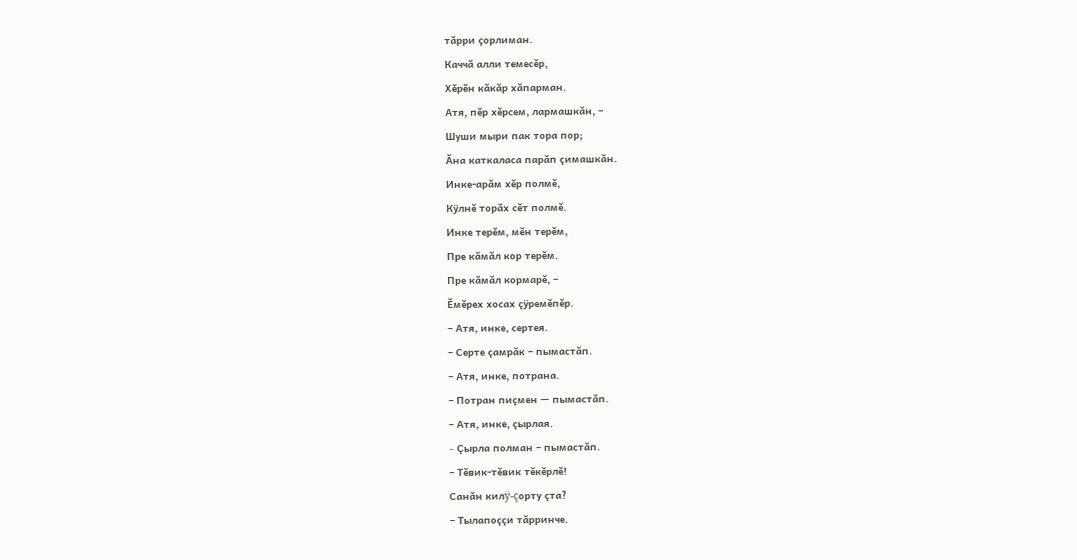тăрри çорлиман.
Каччă алли темесĕр,
Хĕрĕн кăкăр хăпарман.
Атя, пĕр хĕрсем, лармашкăн, –
Шуши мыри пак тора пор;
Ăна каткаласа парăп çимашкăн.
Инке-арăм хĕр полмĕ,
Кÿлнĕ торăх сĕт полмĕ.
Инке терĕм, мĕн терĕм,
Пре кăмăл кор терĕм.
Пре кăмăл кормарĕ, –
Ĕмĕрех хосах çÿремĕпĕр.
– Атя, инке, сертея.
– Серте çамрăк – пымастăп.
– Атя, инке, потрана.
– Потран пиçмен — пымастăп.
– Атя, инке, çырлая.
– Çырла полман – пымастăп.
– Тĕвик-тĕвик тĕкĕрлĕ!
Санăн килÿ-çорту çта?
– Тылапоççи тăрринче.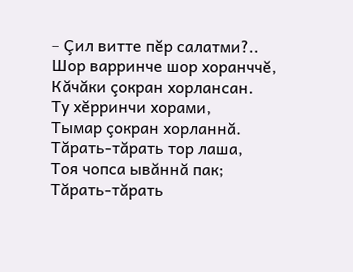– Çил витте пĕр салатми?..
Шор варринче шор хоранччĕ,
Кăчăки çокран хорлансан.
Ту хĕрринчи хорами,
Тымар çокран хорланнă.
Тăрать-тăрать тор лаша,
Тоя чопса ывăннă пак;
Тăрать-тăрать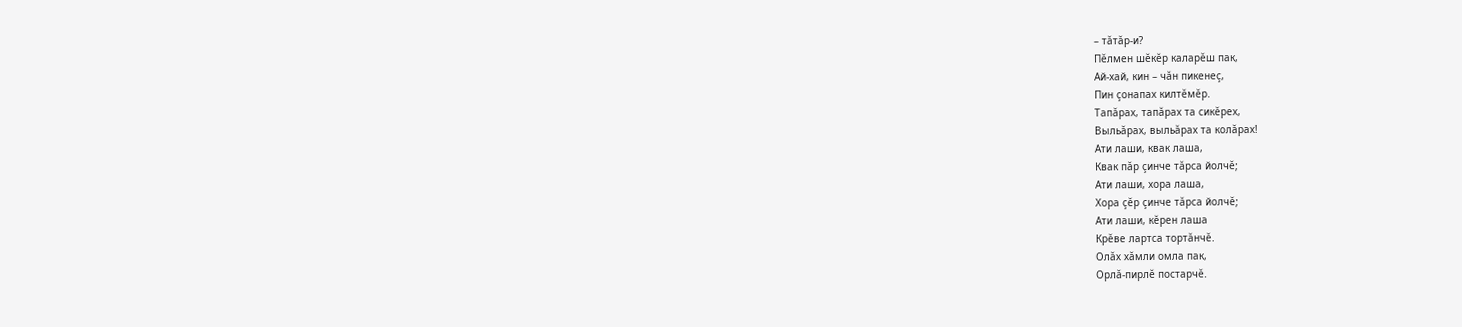– тăтăр-и?
Пĕлмен шĕкĕр каларĕш пак,
Ай-хай, кин – чăн пикенеç,
Пин çонапах килтĕмĕр.
Тапăрах, тапăрах та сикĕрех,
Выльăрах, выльăрах та колăрах!
Ати лаши, квак лаша,
Квак пăр çинче тăрса йолчĕ;
Ати лаши, хора лаша,
Хора çĕр çинче тăрса йолчĕ;
Ати лаши, кĕрен лаша
Крĕве лартса тортăнчĕ.
Олăх хăмли омла пак,
Орлă-пирлĕ постарчĕ.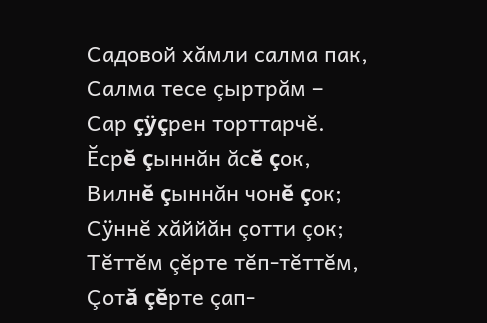Садовой хăмли салма пак,
Салма тесе çыртрăм –
Сар çÿçрен торттарчĕ.
Ĕсрĕ çыннăн ăсĕ çок,
Вилнĕ çыннăн чонĕ çок;
Сÿннĕ хăййăн çотти çок;
Тĕттĕм çĕрте тĕп-тĕттĕм,
Çотă çĕрте çап-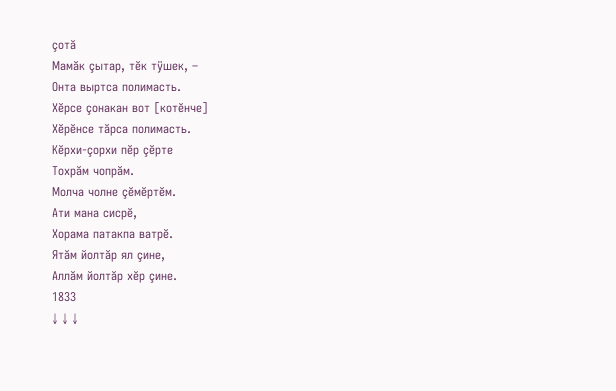çотă
Мамăк çытар, тĕк тÿшек, –
Онта выртса полимасть.
Хĕрсе çонакан вот [котĕнче]
Хĕрĕнсе тăрса полимасть.
Кĕрхи-çорхи пĕр çĕрте
Тохрăм чопрăм.
Молча чолне çĕмĕртĕм.
Ати мана сисрĕ,
Хорама патакпа ватрĕ.
Ятăм йолтăр ял çине,
Аллăм йолтăр хĕр çине.
1833
↓ ↓ ↓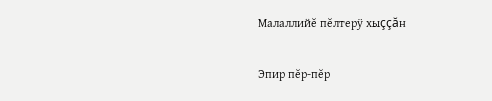Малаллийĕ пĕлтерÿ хыççăн

Эпир пĕр-пĕр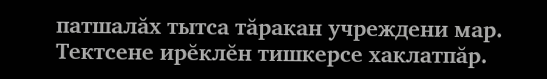патшалăх тытса тăракан учреждени мар.
Тектсене ирĕклĕн тишкерсе хаклатпăр.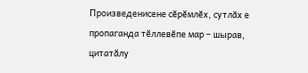Произведенисене сĕрĕмлĕх, сутлăх е пропаганда тĕллевĕпе мар – шырав, цитатăлу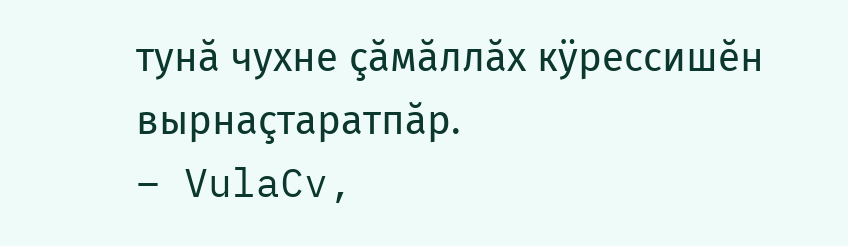тунă чухне çăмăллăх кÿрессишĕн вырнаçтаратпăр.
– VulaCv,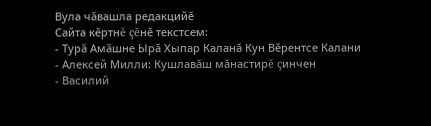Вула чăвашла редакцийĕ
Сайта кĕртнĕ çĕнĕ текстсем:
- Турă Амăшне Ырă Хыпар Каланă Кун Вĕрентсе Калани
- Алексей Милли: Кушлавăш мăнастирĕ çинчен
- Василий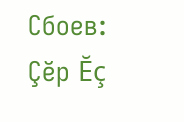Сбоев: Çĕр Ĕç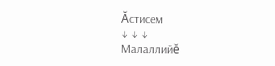Ăстисем
↓ ↓ ↓
Малаллийĕ